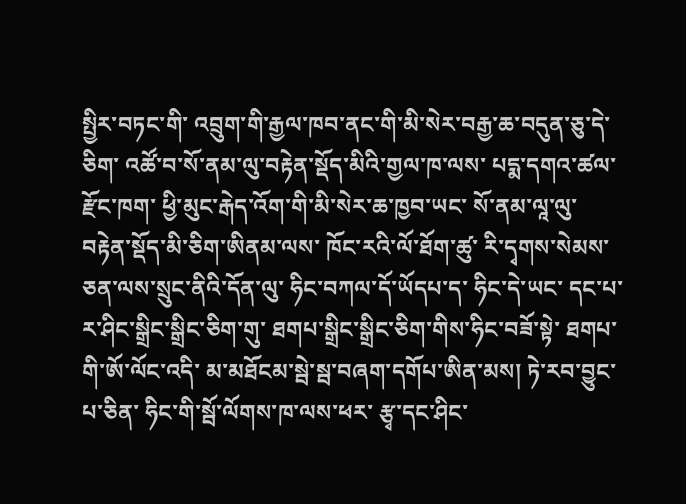སྤྱིར་བཏང་གི་ འབྲུག་གི་རྒྱལ་ཁབ་ནང་གི་མི་སེར་བརྒྱ་ཆ་བདུན་ཅུ་དེ་ཅིག་ འཚོ་བ་སོ་ནམ་ལུ་བརྟེན་སྡོད་མིའི་གྱལ་ཁ་ལས་ པདྨ་དགའ་ཚལ་རྫོང་ཁག་ ཕྱི་མུང་རྒེད་འོག་གི་མི་སེར་ཆ་ཁྱབ་ཡང་ སོ་ནམ་ལཱ་ལུ་བརྟེན་སྡོད་མི་ཅིག་ཨིནམ་ལས་ ཁོང་རའི་ལོ་ཐོག་ཚུ་ རི་དྭགས་སེམས་ཅན་ལས་སྲུང་ནིའི་དོན་ལུ་ ཧིང་བཀལ་དོ་ཡོདཔ་ད་ ཧིང་དེ་ཡང་ དང་པ་ར་ཤིང་སྒྲིང་སྒྲིང་ཅིག་གུ་ ཐགཔ་སྒྲིང་སྒྲིང་ཅིག་གིས་ཧིང་བཟོ་སྟེ་ ཐགཔ་གི་ཨོ་ལོང་འདི་ མ་མཐོངམ་སྦེ་སྦ་བཞག་དགོཔ་ཨིན་མས། ཏེ་རབ་བྱུང་པ་ཅིན་ ཧིང་གི་སྦོ་ལོགས་ཁ་ལས་ཕར་ རྩྭ་དང་ཤིང་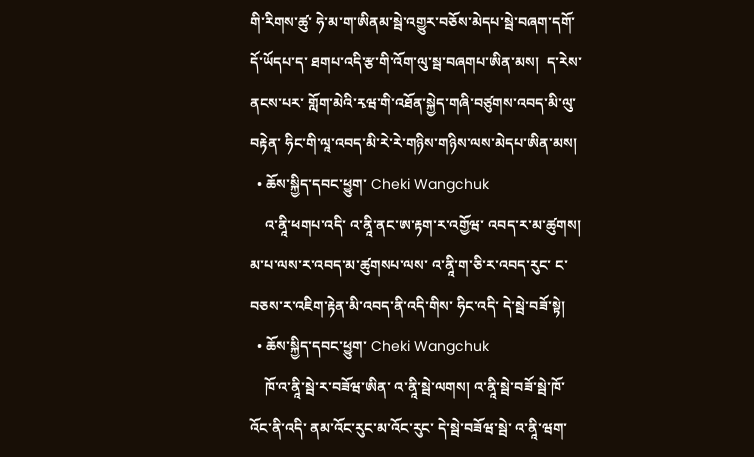གི་རིགས་ཚུ་ ཧེ་མ་ག་ཨིནམ་སྦེ་འགྱུར་བཅོས་མེདཔ་སྦེ་བཞག་དགོ་དོ་ཡོདཔ་ད་ ཐགཔ་འདི་རྩ་གི་འོག་ལུ་སྦ་བཞགཔ་ཨིན་མས།  ད་རེས་ནངས་པར་ གློག་མེའི་རྭཝ་གི་འཐོན་སྐྱེད་གཞི་བཙུགས་འབད་མི་ལུ་བརྟེན་ ཧིང་གི་ལཱ་འབད་མི་རེ་རེ་གཉིས་གཉིས་ལས་མེདཔ་ཨིན་མས།
  • ཆོས་སྐྱིད་དབང་ཕྱུག་ Cheki Wangchuk
    འ་ནཱི་ཕགཔ་འདི་ འ་ནཱི་ནང་ཨ་རྟག་ར་འགྱོཝ་ འབད་ར་མ་ཚུགས། མ་པ་ལས་ར་འབད་མ་ཚུགསཔ་ལས་ འ་ནཱི་ག་ཅི་ར་འབད་རུང་ ང་བཅས་ར་འཇིག་རྟེན་མི་འབད་ནི་འདི་གིས་ ཧིང་འདི་ དེ་སྦེ་བཟོ་སྟེ།
  • ཆོས་སྐྱིད་དབང་ཕྱུག་ Cheki Wangchuk
    ཁོ་འ་ནཱི་སྦེ་ར་བཟོཝ་ཨིན་ འ་ནཱི་སྦེ་ལགས། འ་ནཱི་སྦེ་བཟོ་སྦེ་ཁོ་ འོང་ནི་འདི་ ནམ་འོང་རུང་མ་འོང་རུང་ དེ་སྦེ་བཟོཝ་སྦེ་ འ་ནཱི་ཝག་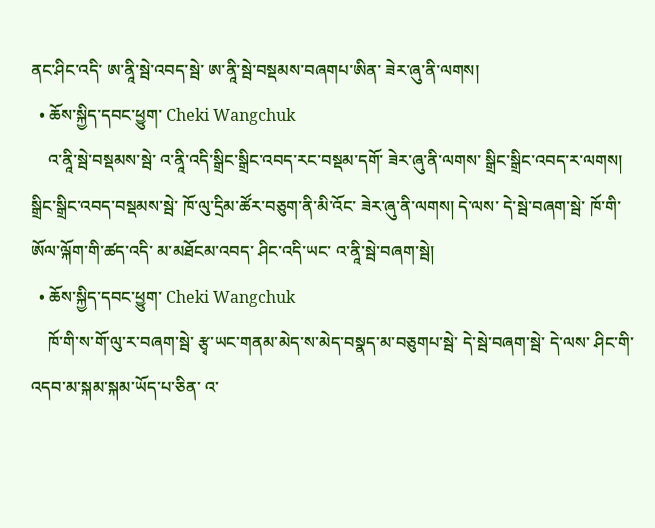ནང་ཤིང་འདི་ ཨ་ནཱི་སྦེ་འབད་སྦེ་ ཨ་ནཱི་སྦེ་བསྡམས་བཞགཔ་ཨིན་ ཟེར་ཞུ་ནི་ལགས།
  • ཆོས་སྐྱིད་དབང་ཕྱུག་ Cheki Wangchuk
    འ་ནཱི་སྦེ་བསྡམས་སྦེ་ འ་ནཱི་འདི་སྒྲིང་སྒྲིང་འབད་རང་བསྡམ་དགོ་ ཟེར་ཞུ་ནི་ལགས་ སྒྲིང་སྒྲིང་འབད་ར་ལགས། སྒྲིང་སྒྲིང་འབད་བསྡམས་སྦེ་ ཁོ་ལུ་དྲིམ་ཚོར་བཅུག་ནི་མི་འོང་ ཟེར་ཞུ་ནི་ལགས། དེ་ལས་ དེ་སྦེ་བཞག་སྦེ་ ཁོ་གི་ཨོལ་ལྐོག་གི་ཚད་འདི་ མ་མཐོངམ་འབད་ ཤིང་འདི་ཡང་ འ་ནཱི་སྦེ་བཞག་སྦེ།
  • ཆོས་སྐྱིད་དབང་ཕྱུག་ Cheki Wangchuk
    ཁོ་གི་ས་གོ་ལུ་ར་བཞག་སྦེ་ རྩྭ་ཡང་གནམ་མེད་ས་མེད་བསྣད་མ་བཅུགཔ་སྦེ་ དེ་སྦེ་བཞག་སྦེ་ དེ་ལས་ ཤིང་གི་འདབ་མ་སྐམ་སྐམ་ཡོད་པ་ཅིན་ འ་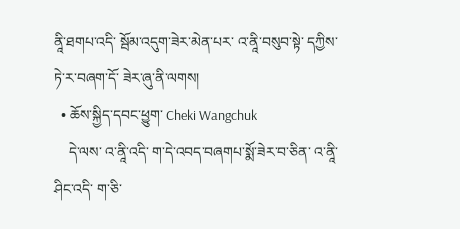ནཱི་ཐགཔ་འདི་ སྦོམ་འདུག་ཟེར་མེན་པར་ འ་ནཱི་བསུབ་སྟེ་ དཀྱིས་ཏེ་ར་བཞག་དོ་ ཟེར་ཞུ་ནི་ལགས།
  • ཆོས་སྐྱིད་དབང་ཕྱུག་ Cheki Wangchuk
    དེ་ལས་ འ་ནཱི་འདི་ ག་དེ་འབད་བཞགཔ་སྨོ་ཟེར་བ་ཅིན་ འ་ནཱི་ཤིང་འདི་ ག་ཅི་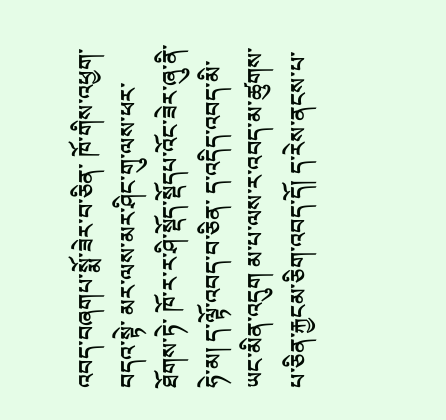འབད་བཞགཔ་སྨོ་ཟེར་བ་ཅིན་ ཁོ་གིས་འཕྱག་བདའ་སྟེ་ མར་ལས་མར་ཤིང་གུ་ལས་ཕར་ཐོགས་ཏེ་ ཁོ་ར་ར་ཤི་སྡོད་སྡོདཔ་འོང་ཟེར་ཞུ་ནི་ ཧེ་མ། ད་ལྟོ་འབད་བ་ཅིན་ ད་འདིད་འབད་མི་ཡང་མིན་འདུག མ་པ་ལས་ར་འབད་མ་ཚུགས་པ་ཅིན་རྐྱངམ་ཅིག་འབད་དོ། ད་རེས་ནངས་པ་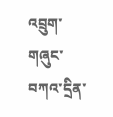འབྲུག་གཞུང་བཀའ་དྲིན་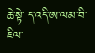ཆེ་སྟེ་ ད་འདི་ཨ་ལམ་བི་ཇིལ་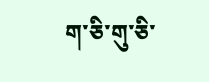ག་ཅི་གུ་ཅི་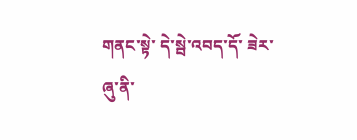གནང་སྟེ་ དེ་སྦེ་འབད་དོ་ ཟེར་ཞུ་ནི་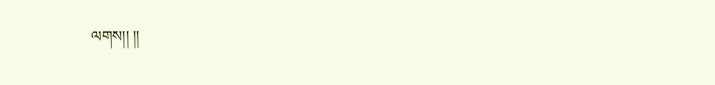ལགས།། །།